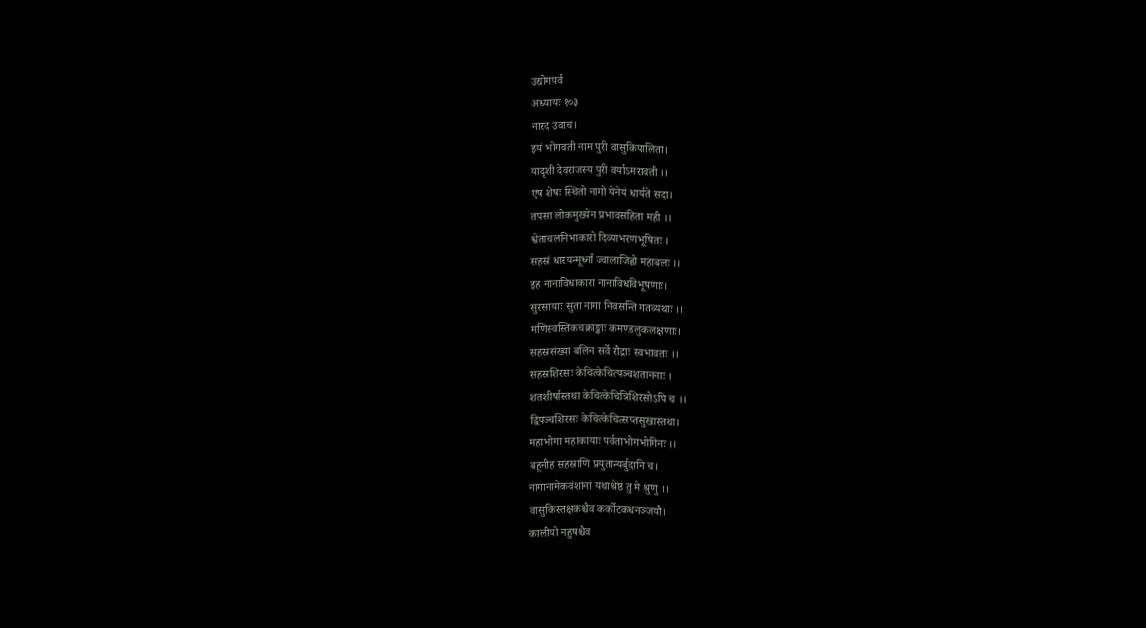उद्योगपर्व
अध्यायः १०३
नारद उवाच।
इयं भोगवती नाम पुरी वासुकिपालिता।
यादृशी देवराजस्य पुरी वर्याऽमरावती ।।
एष शेषः स्थितो नागो येनेयं धार्यते सदा।
तपसा लोकमुख्येन प्रभावसहिता मही ।।
श्वेताचलनिभाकारो दिव्याभरणभूषितः ।
सहस्रं धारयन्मूर्ध्नां ज्वालाजिह्वो महाबलः ।।
इह नानाविधाकारा नानाविधविभूषणाः।
सुरसायाः सुता नागा निवसन्ति गतव्यथाः ।।
मणिस्वस्तिकचक्राङ्काः कमण्डलुकलक्षणाः।
सहस्रसंख्या बलिन सर्वे रौद्राः स्वभावतः ।।
सहस्रशिरसः केचित्केचित्पञ्चशताननाः ।
शतशीर्षास्तथा केचित्केचित्रिशिरसोऽपि च ।।
द्विपञ्चशिरसः केचित्केचित्सप्तसुखास्तथा।
महाभोगा महाकायाः पर्वताभोगभोगिनः ।।
बहूनीह सहस्राणि प्रयुतान्यर्बुदानि च।
नागानामेकवंशानां यथाश्रेष्ठं तु मे श्रुणु ।।
वासुकिस्तक्षकश्चैव कर्कोटकधनञ्जयौ।
कालीयो नहुषश्चैव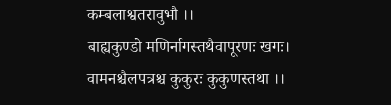कम्बलाश्वतरावुभौ ।।
बाह्यकुण्डो मणिर्नागस्तथैवापूरणः खगः।
वामनश्चैलपत्रश्च कुकुरः कुकुणस्तथा ।।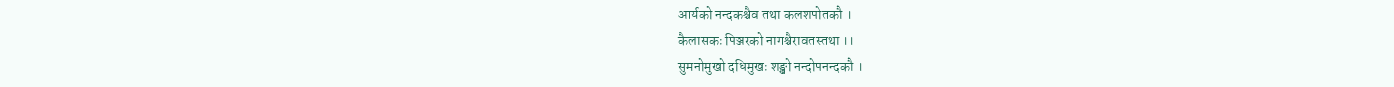आर्यको नन्दकश्चैव तथा कलशपोतकौ ।
कैलासकः पिञ्जरको नागश्चैरावतस्तथा ।।
सुमनोमुखो दधिमुखः शङ्खो नन्दोपनन्दकौ ।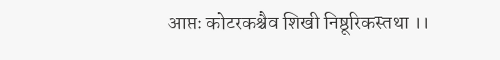आप्तः कोटरकश्चैव शिखी निष्ठूरिकस्तथा ।।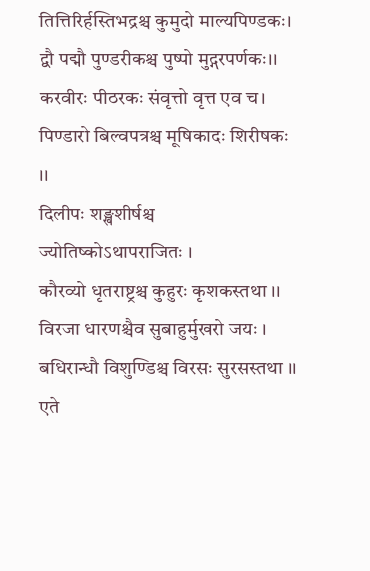तित्तिरिर्हस्तिभद्रश्च कुमुदो माल्यपिण्डकः।
द्वौ पद्मौ पुण्डरीकश्च पुष्पो मुद्गरपर्णकः।।
करवीरः पीठरकः संवृत्तो वृत्त एव च।
पिण्डारो बिल्वपत्रश्च मूषिकादः शिरीषकः ।।
दिलीपः शङ्खशीर्षश्च ज्योतिष्कोऽथापराजितः ।
कौरव्यो धृतराष्ट्रश्च कुहुरः कृशकस्तथा ।।
विरजा धारणश्चैव सुबाहुर्मुखरो जयः ।
बधिरान्धौ विशुण्डिश्च विरसः सुरसस्तथा ।।
एते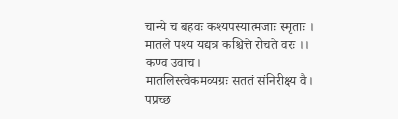चान्ये च बहवः कश्यपस्यात्मजाः स्मृताः ।
मातले पश्य यद्यत्र कश्चित्ते रोचते वरः ।।
कण्व उवाच।
मातलिस्त्वेकमव्यग्रः सततं संनिरीक्ष्य वै।
पप्रच्छ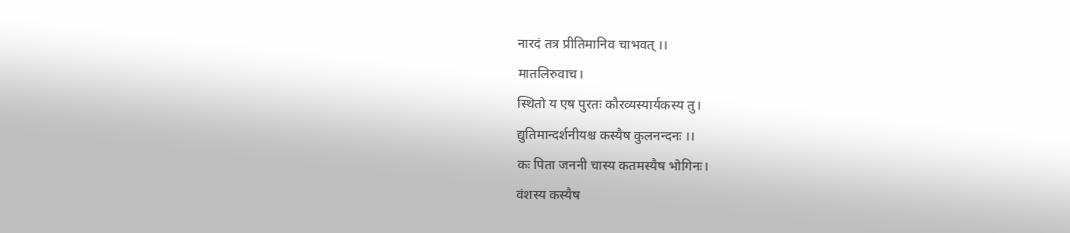नारदं तत्र प्रीतिमानिव चाभवत् ।।
मातलिरुवाच।
स्थितो य एष पुरतः कौरव्यस्यार्यकस्य तु।
द्युतिमान्दर्शनीयश्च कस्यैष कुलनन्दनः ।।
कः पिता जननी चास्य कतमस्यैष भोगिनः।
वंशस्य कस्यैष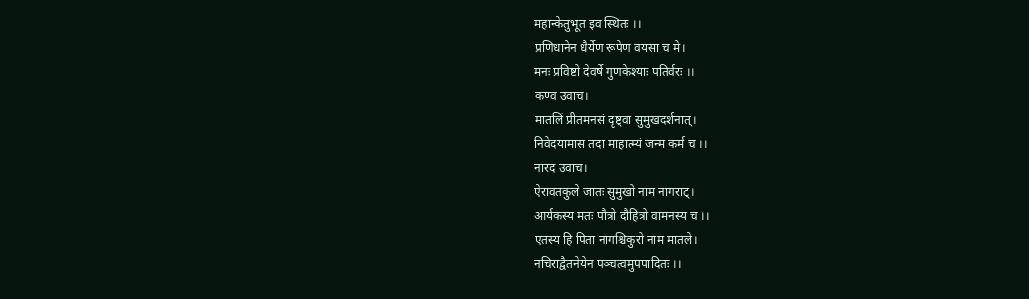महान्केतुभूत इव स्थितः ।।
प्रणिधानेन धैर्येण रूपेण वयसा च मे।
मनः प्रविष्टो देवर्षे गुणकेश्याः पतिर्वरः ।।
कण्व उवाच।
मातलिं प्रीतमनसं दृष्ट्वा सुमुखदर्शनात्।
निवेदयामास तदा माहात्म्यं जन्म कर्म च ।।
नारद उवाच।
ऐरावतकुले जातः सुमुखो नाम नागराट्।
आर्यकस्य मतः पौत्रो दौहित्रो वामनस्य च ।।
एतस्य हि पिता नागश्चिकुरो नाम मातले।
नचिराद्वैतनेयेन पञ्चत्वमुपपादितः ।।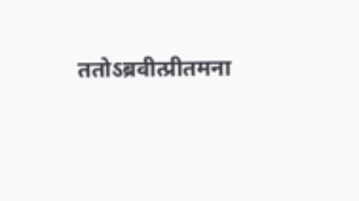ततोऽब्रवीत्प्रीतमना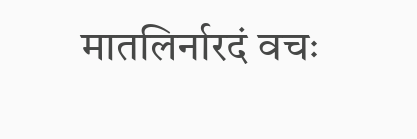मातलिर्नारदं वचः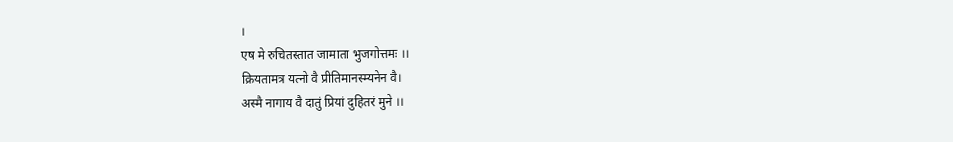।
एष मे रुचितस्तात जामाता भुजगोत्तमः ।।
क्रियतामत्र यत्नो वै प्रीतिमानस्म्यनेन वै।
अस्मै नागाय वै दातुं प्रियां दुहितरं मुने ।।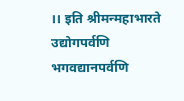।। इति श्रीमन्महाभारते उद्योगपर्वणि
भगवद्यानपर्वणि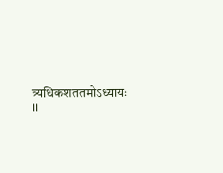त्र्यधिकशततमोऽध्यायः ।।